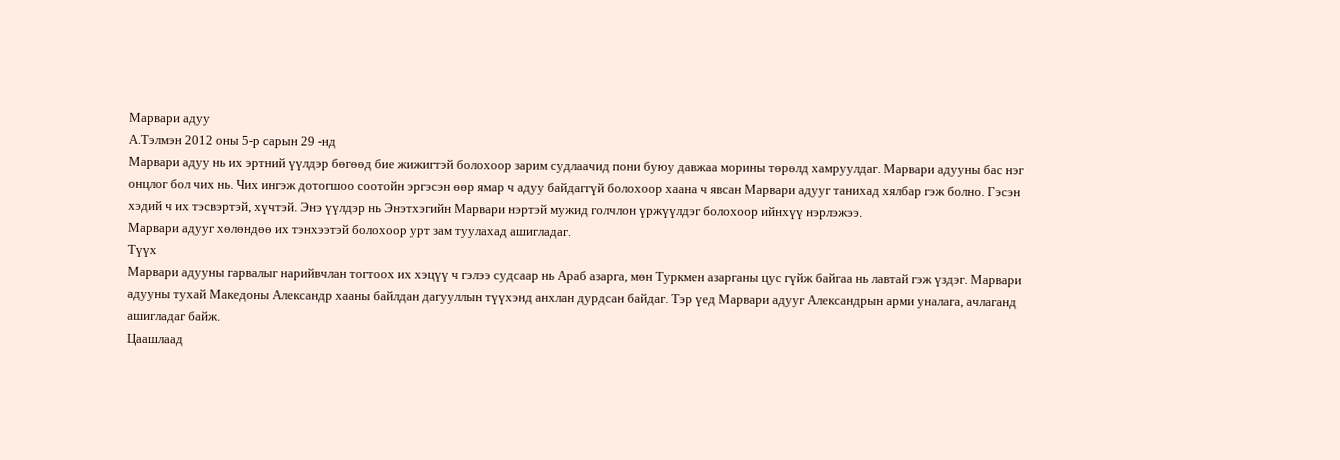Марвари адуу
А.Тэлмэн 2012 оны 5-р сарын 29 -нд
Марвари адуу нь их эртний үүлдэр бөгөөд бие жижигтэй болохоор зарим судлаачид пони буюу давжаа морины төрөлд хамруулдаг. Марвари адууны бас нэг онцлог бол чих нь. Чих ингэж дотогшоо соотойн эргэсэн өөр ямар ч адуу байдаггүй болохоор хаана ч явсан Марвари адууг танихад хялбар гэж болно. Гэсэн хэдий ч их тэсвэртэй, хүчтэй. Энэ үүлдэр нь Энэтхэгийн Марвари нэртэй мужид голчлон үржүүлдэг болохоор ийнхүү нэрлэжээ.
Марвари адууг хөлөндөө их тэнхээтэй болохоор урт зам туулахад ашигладаг.
Түүх
Марвари адууны гарвалыг нарийвчлан тогтоох их хэцүү ч гэлээ судсаар нь Араб азарга, мөн Туркмен азарганы цус гүйж байгаа нь лавтай гэж үздэг. Марвари адууны тухай Македоны Александр хааны байлдан дагууллын түүхэнд анхлан дурдсан байдаг. Тэр үед Марвари адууг Александрын арми уналага, ачлаганд ашигладаг байж.
Цаашлаад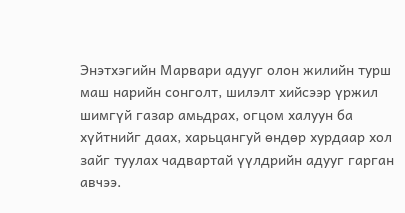Энэтхэгийн Марвари адууг олон жилийн турш маш нарийн сонголт, шилэлт хийсээр үржил шимгүй газар амьдрах, огцом халуун ба хүйтнийг даах, харьцангуй өндөр хурдаар хол зайг туулах чадвартай үүлдрийн адууг гарган авчээ.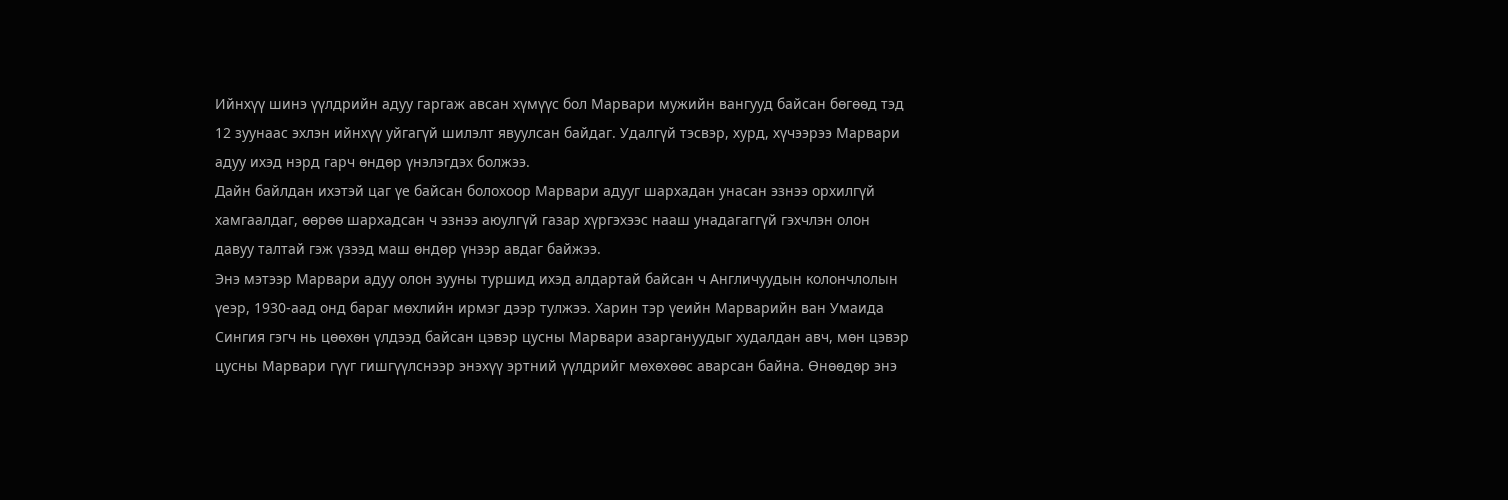Ийнхүү шинэ үүлдрийн адуу гаргаж авсан хүмүүс бол Марвари мужийн вангууд байсан бөгөөд тэд 12 зуунаас эхлэн ийнхүү уйгагүй шилэлт явуулсан байдаг. Удалгүй тэсвэр, хурд, хүчээрээ Марвари адуу ихэд нэрд гарч өндөр үнэлэгдэх болжээ.
Дайн байлдан ихэтэй цаг үе байсан болохоор Марвари адууг шархадан унасан эзнээ орхилгүй хамгаалдаг, өөрөө шархадсан ч эзнээ аюулгүй газар хүргэхээс нааш унадагаггүй гэхчлэн олон давуу талтай гэж үзээд маш өндөр үнээр авдаг байжээ.
Энэ мэтээр Марвари адуу олон зууны туршид ихэд алдартай байсан ч Англичуудын колончлолын үеэр, 1930-аад онд бараг мөхлийн ирмэг дээр тулжээ. Харин тэр үеийн Марварийн ван Умаида Сингия гэгч нь цөөхөн үлдээд байсан цэвэр цусны Марвари азаргануудыг худалдан авч, мөн цэвэр цусны Марвари гүүг гишгүүлснээр энэхүү эртний үүлдрийг мөхөхөөс аварсан байна. Өнөөдөр энэ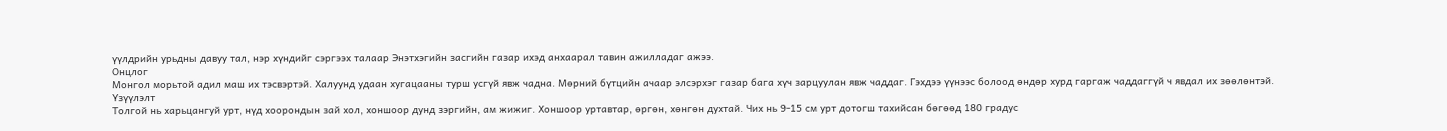үүлдрийн урьдны давуу тал, нэр хүндийг сэргээх талаар Энэтхэгийн засгийн газар ихэд анхаарал тавин ажилладаг ажээ.
Онцлог
Монгол морьтой адил маш их тэсвэртэй. Халуунд удаан хугацааны турш усгүй явж чадна. Мөрний бүтцийн ачаар элсэрхэг газар бага хүч зарцуулан явж чаддаг. Гэхдээ үүнээс болоод өндөр хурд гаргаж чаддаггүй ч явдал их зөөлөнтэй.
Үзүүлэлт
Толгой нь харьцангуй урт, нүд хоорондын зай хол, хоншоор дунд зэргийн, ам жижиг. Хоншоор уртавтар, өргөн, хөнгөн духтай. Чих нь 9-15 см урт дотогш тахийсан бөгөөд 180 градус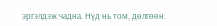эргэлдэж чадна. Нүд нь том, дөлгөөн.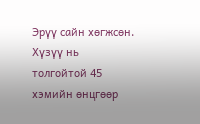Эрүү сайн хөгжсөн. Хүзүү нь толгойтой 45 хэмийн өнцгөөр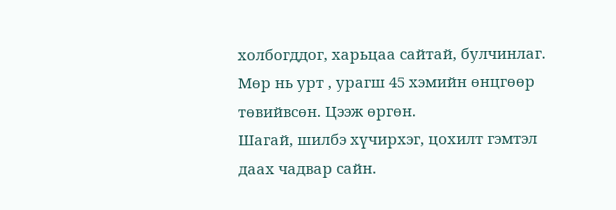холбогддог, харьцаа сайтай, булчинлаг. Мөр нь урт , урагш 45 хэмийн өнцгөөр төвийвсөн. Цээж өргөн.
Шагай, шилбэ хүчирхэг, цохилт гэмтэл даах чадвар сайн.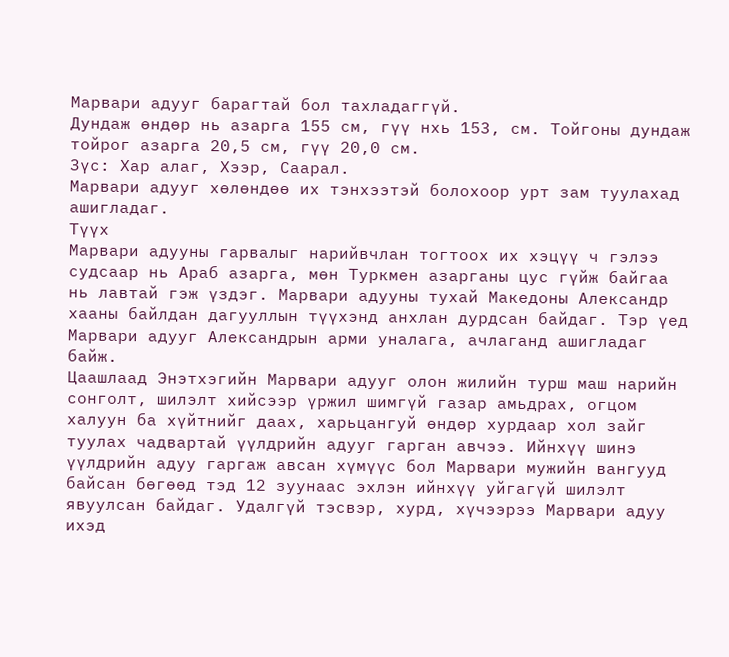Марвари адууг барагтай бол тахладаггүй.
Дундаж өндөр нь азарга 155 см, гүү нхь 153, см. Тойгоны дундаж тойрог азарга 20,5 см, гүү 20,0 см.
Зүс: Хар алаг, Хээр, Саарал.
Марвари адууг хөлөндөө их тэнхээтэй болохоор урт зам туулахад ашигладаг.
Түүх
Марвари адууны гарвалыг нарийвчлан тогтоох их хэцүү ч гэлээ судсаар нь Араб азарга, мөн Туркмен азарганы цус гүйж байгаа нь лавтай гэж үздэг. Марвари адууны тухай Македоны Александр хааны байлдан дагууллын түүхэнд анхлан дурдсан байдаг. Тэр үед Марвари адууг Александрын арми уналага, ачлаганд ашигладаг байж.
Цаашлаад Энэтхэгийн Марвари адууг олон жилийн турш маш нарийн сонголт, шилэлт хийсээр үржил шимгүй газар амьдрах, огцом халуун ба хүйтнийг даах, харьцангуй өндөр хурдаар хол зайг туулах чадвартай үүлдрийн адууг гарган авчээ. Ийнхүү шинэ үүлдрийн адуу гаргаж авсан хүмүүс бол Марвари мужийн вангууд байсан бөгөөд тэд 12 зуунаас эхлэн ийнхүү уйгагүй шилэлт явуулсан байдаг. Удалгүй тэсвэр, хурд, хүчээрээ Марвари адуу ихэд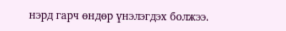нэрд гарч өндөр үнэлэгдэх болжээ.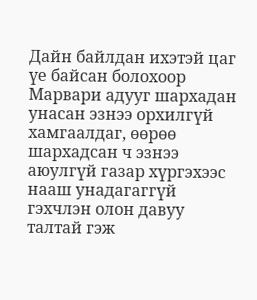Дайн байлдан ихэтэй цаг үе байсан болохоор Марвари адууг шархадан унасан эзнээ орхилгүй хамгаалдаг, өөрөө шархадсан ч эзнээ аюулгүй газар хүргэхээс нааш унадагаггүй гэхчлэн олон давуу талтай гэж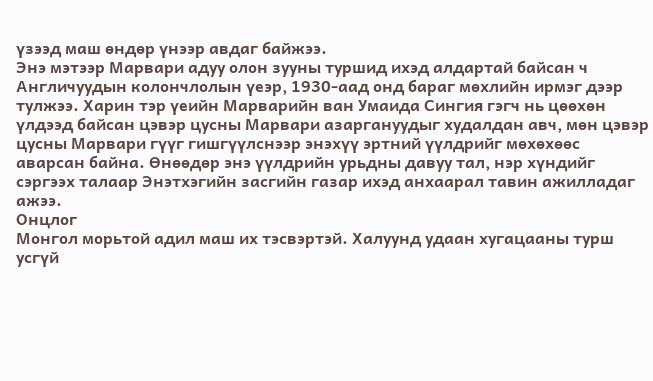үзээд маш өндөр үнээр авдаг байжээ.
Энэ мэтээр Марвари адуу олон зууны туршид ихэд алдартай байсан ч Англичуудын колончлолын үеэр, 1930-аад онд бараг мөхлийн ирмэг дээр тулжээ. Харин тэр үеийн Марварийн ван Умаида Сингия гэгч нь цөөхөн үлдээд байсан цэвэр цусны Марвари азаргануудыг худалдан авч, мөн цэвэр цусны Марвари гүүг гишгүүлснээр энэхүү эртний үүлдрийг мөхөхөөс аварсан байна. Өнөөдөр энэ үүлдрийн урьдны давуу тал, нэр хүндийг сэргээх талаар Энэтхэгийн засгийн газар ихэд анхаарал тавин ажилладаг ажээ.
Онцлог
Монгол морьтой адил маш их тэсвэртэй. Халуунд удаан хугацааны турш усгүй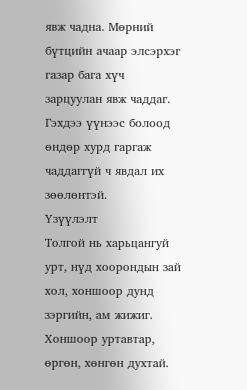явж чадна. Мөрний бүтцийн ачаар элсэрхэг газар бага хүч зарцуулан явж чаддаг. Гэхдээ үүнээс болоод өндөр хурд гаргаж чаддаггүй ч явдал их зөөлөнтэй.
Үзүүлэлт
Толгой нь харьцангуй урт, нүд хоорондын зай хол, хоншоор дунд зэргийн, ам жижиг. Хоншоор уртавтар, өргөн, хөнгөн духтай.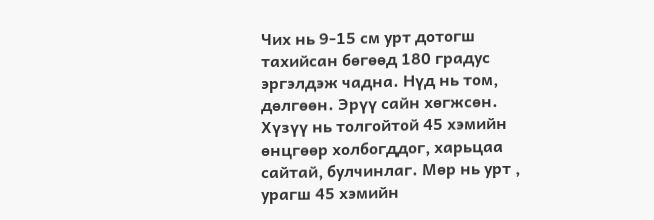Чих нь 9-15 см урт дотогш тахийсан бөгөөд 180 градус эргэлдэж чадна. Нүд нь том, дөлгөөн. Эрүү сайн хөгжсөн. Хүзүү нь толгойтой 45 хэмийн өнцгөөр холбогддог, харьцаа сайтай, булчинлаг. Мөр нь урт , урагш 45 хэмийн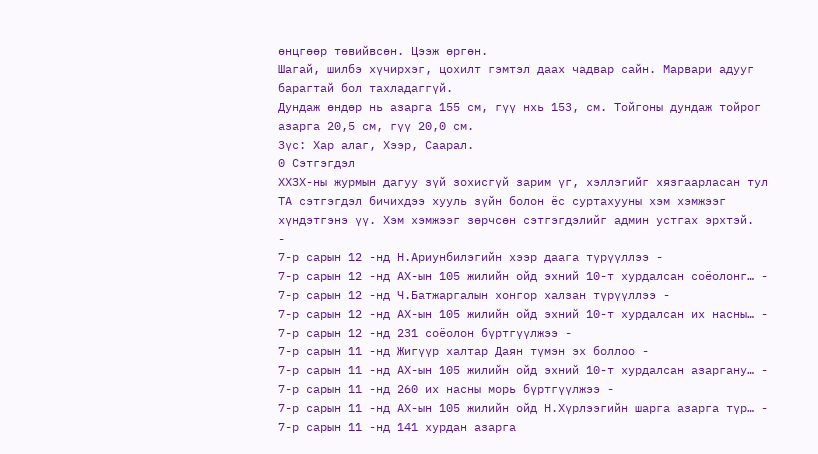өнцгөөр төвийвсөн. Цээж өргөн.
Шагай, шилбэ хүчирхэг, цохилт гэмтэл даах чадвар сайн. Марвари адууг барагтай бол тахладаггүй.
Дундаж өндөр нь азарга 155 см, гүү нхь 153, см. Тойгоны дундаж тойрог азарга 20,5 см, гүү 20,0 см.
Зүс: Хар алаг, Хээр, Саарал.
0 Сэтгэгдэл
ХХЗХ-ны журмын дагуу зүй зохисгүй зарим үг, хэллэгийг хязгаарласан тул ТА сэтгэгдэл бичихдээ хууль зүйн болон ёс суртахууны хэм хэмжээг хүндэтгэнэ үү. Хэм хэмжээг зөрчсөн сэтгэгдэлийг админ устгах эрхтэй.
-
7-р сарын 12 -нд Н.Ариунбилэгийн хээр даага түрүүллээ -
7-р сарын 12 -нд АХ-ын 105 жилийн ойд эхний 10-т хурдалсан соёолонг… -
7-р сарын 12 -нд Ч.Батжаргалын хонгор халзан түрүүллээ -
7-р сарын 12 -нд АХ-ын 105 жилийн ойд эхний 10-т хурдалсан их насны… -
7-р сарын 12 -нд 231 соёолон бүртгүүлжээ -
7-р сарын 11 -нд Жигүүр халтар Даян түмэн эх боллоо -
7-р сарын 11 -нд АХ-ын 105 жилийн ойд эхний 10-т хурдалсан азаргану… -
7-р сарын 11 -нд 260 их насны морь бүртгүүлжээ -
7-р сарын 11 -нд АХ-ын 105 жилийн ойд Н.Хүрлээгийн шарга азарга түр… -
7-р сарын 11 -нд 141 хурдан азарга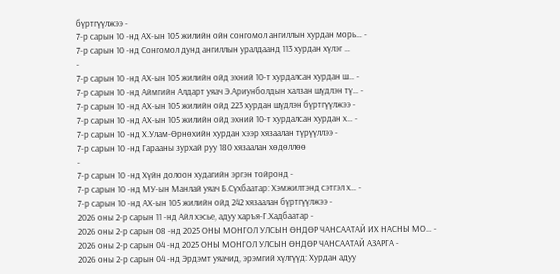бүртгүүлжээ -
7-р сарын 10 -нд АХ-ын 105 жилийн ойн сонгомол ангиллын хурдан морь… -
7-р сарын 10 -нд Сонгомол дунд ангиллын уралдаанд 113 хурдан хүлэг …
-
7-р сарын 10 -нд АХ-ын 105 жилийн ойд эхний 10-т хурдалсан хурдан ш… -
7-р сарын 10 -нд Аймгийн Алдарт уяач Э.Ариунболдын халзан шүдлэн тү… -
7-р сарын 10 -нд АХ-ын 105 жилийн ойд 223 хурдан шүдлэн бүртгүүлжээ -
7-р сарын 10 -нд АХ-ын 105 жилийн ойд эхний 10-т хурдалсан хурдан х… -
7-р сарын 10 -нд Х.Улам-Өрнөхийн хурдан хээр хязаалан түрүүллээ -
7-р сарын 10 -нд Гарааны зурхай руу 180 хязаалан хөдөллөө
-
7-р сарын 10 -нд Хүйн долоон худагийн эргэн тойронд -
7-р сарын 10 -нд МУ-ын Манлай уяач Б.Сүхбаатар: Хэмжилтэнд сэтгэл х… -
7-р сарын 10 -нд АХ-ын 105 жилийн ойд 242 хязаалан бүртгүүлжээ -
2026 оны 2-р сарын 11 -нд Айл хэсье, адуу харъя-Г.Хадбаатар -
2026 оны 2-р сарын 08 -нд 2025 ОНЫ МОНГОЛ УЛСЫН ӨНДӨР ЧАНСААТАЙ ИХ НАСНЫ МО… -
2026 оны 2-р сарын 04 -нд 2025 ОНЫ МОНГОЛ УЛСЫН ӨНДӨР ЧАНСААТАЙ АЗАРГА -
2026 оны 2-р сарын 04 -нд Эрдэмт уяачид, эрэмгий хүлгүүд: Хурдан адуу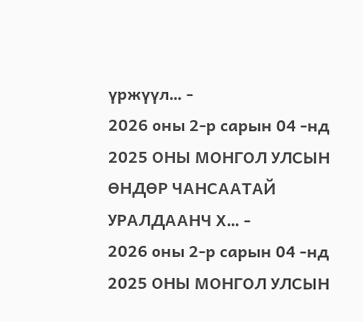үржүүл… -
2026 оны 2-р сарын 04 -нд 2025 ОНЫ МОНГОЛ УЛСЫН ӨНДӨР ЧАНСААТАЙ УРАЛДААНЧ Х… -
2026 оны 2-р сарын 04 -нд 2025 ОНЫ МОНГОЛ УЛСЫН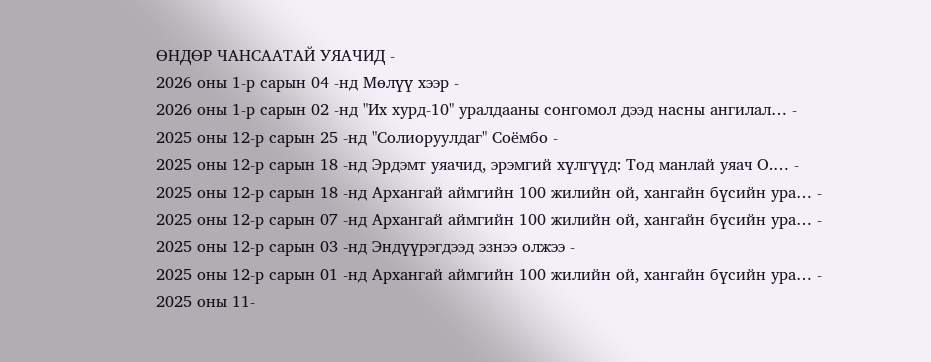ӨНДӨР ЧАНСААТАЙ УЯАЧИД -
2026 оны 1-р сарын 04 -нд Мөлүү хээр -
2026 оны 1-р сарын 02 -нд "Их хурд-10" уралдааны сонгомол дээд насны ангилал… -
2025 оны 12-р сарын 25 -нд "Солиоруулдаг" Соёмбо -
2025 оны 12-р сарын 18 -нд Эрдэмт уяачид, эрэмгий хүлгүүд: Тод манлай уяач О.… -
2025 оны 12-р сарын 18 -нд Архангай аймгийн 100 жилийн ой, хангайн бүсийн ура… -
2025 оны 12-р сарын 07 -нд Архангай аймгийн 100 жилийн ой, хангайн бүсийн ура… -
2025 оны 12-р сарын 03 -нд Эндүүрэгдээд эзнээ олжээ -
2025 оны 12-р сарын 01 -нд Архангай аймгийн 100 жилийн ой, хангайн бүсийн ура… -
2025 оны 11-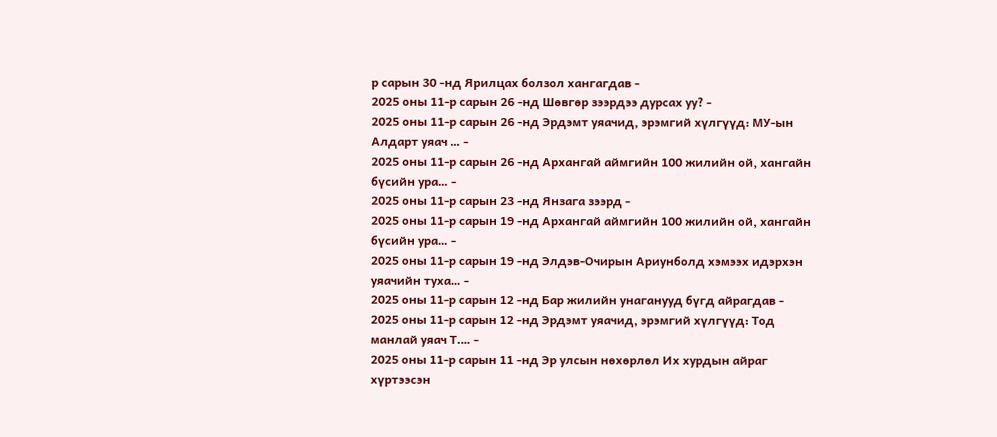р сарын 30 -нд Ярилцах болзол хангагдав -
2025 оны 11-р сарын 26 -нд Шөвгөр зээрдээ дурсах уу? -
2025 оны 11-р сарын 26 -нд Эрдэмт уяачид, эрэмгий хүлгүүд: МУ-ын Алдарт уяач … -
2025 оны 11-р сарын 26 -нд Архангай аймгийн 100 жилийн ой, хангайн бүсийн ура… -
2025 оны 11-р сарын 23 -нд Янзага зээрд -
2025 оны 11-р сарын 19 -нд Архангай аймгийн 100 жилийн ой, хангайн бүсийн ура… -
2025 оны 11-р сарын 19 -нд Элдэв-Очирын Ариунболд хэмээх идэрхэн уяачийн туха… -
2025 оны 11-р сарын 12 -нд Бар жилийн унаганууд бүгд айрагдав -
2025 оны 11-р сарын 12 -нд Эрдэмт уяачид, эрэмгий хүлгүүд: Тод манлай уяач Т.… -
2025 оны 11-р сарын 11 -нд Эр улсын нөхөрлөл Их хурдын айраг хүртээсэн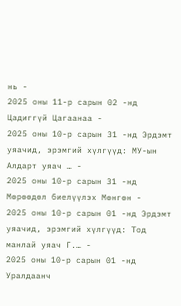нь -
2025 оны 11-р сарын 02 -нд Цадиггүй Цагаанаа -
2025 оны 10-р сарын 31 -нд Эрдэмт уяачид, эрэмгий хүлгүүд: МУ-ын Алдарт уяач … -
2025 оны 10-р сарын 31 -нд Мөрөөдөл биелүүлэх Мөнгөн -
2025 оны 10-р сарын 01 -нд Эрдэмт уяачид, эрэмгий хүлгүүд: Тод манлай уяач Г.… -
2025 оны 10-р сарын 01 -нд Уралдаанч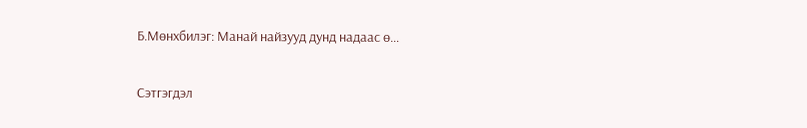Б.Мөнхбилэг: Манай найзууд дунд надаас ө…

Сэтгэгдэл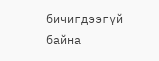бичигдээгүй байна